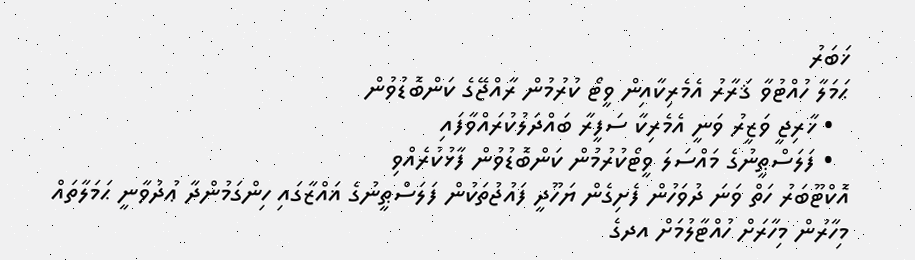ޚަބަރު
ޙަމަލާ ހުއްޓުވާ ޤަރާރު އެމެރިކާއިން ވީޓޯ ކުރުމުން ރާއްޖޭގެ ކަންބޮޑުވުން
  • ޚާރިޖީ ވަޒީރު ވަނީ އެމެރިކާ ސަފީރާ ބައްދަލުކުރައްވާފައި
  • ފަލަސްޠީނުގެ މައްސަލަ ވީޓޯކުރުމުން ކަންބޮޑުވުން ފާޅުކުރެއްވި
އޮކްޓޫބަރު ހަތް ވަނަ ދުވަހުން ފެށިގެން ޔަހޫދީ ފައުޖުތަކުން ފަލަސްޠީނުގެ ޣައްޒާގައި ހިންގަމުންދާ ޢުދުވާނީ ޙަމަލާތައް މިހާރުން މިހާރަށް ހުއްޓާލުމަށް އދގެ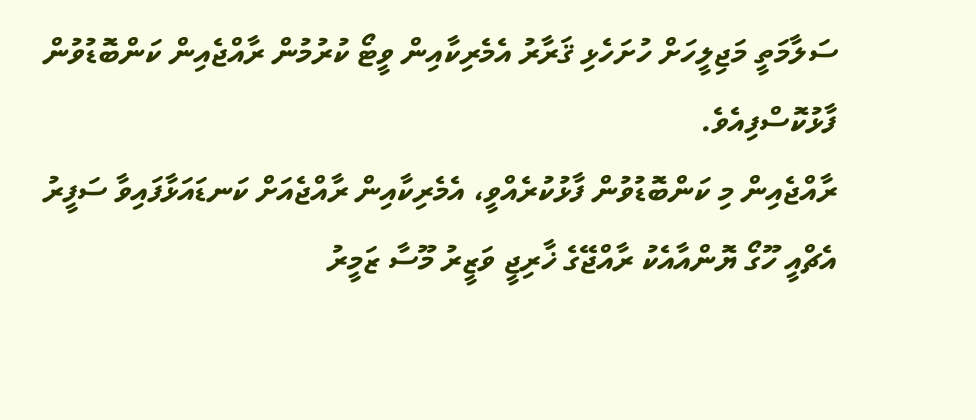ސަލާމަތީ މަޖިލީހަށް ހުށަހެޅި ޤަރާރު އެމެރިކާއިން ވީޓޯ ކުރުމުން ރާއްޖެއިން ކަންބޮޑުވުން ފާޅުކޮސްފިއެވެ.
ރާއްޖެއިން މި ކަންބޮޑުވުން ފާޅުކުރެއްވީ، އެމެރިކާއިން ރާއްޖެއަށް ކަނޑައަޅާފައިވާ ސަފީރު އެޗްއީ ހޫގޯ ޔޮންއާއެކު ރާއްޖޭގެ ޚާރިޖީ ވަޒީރު މޫސާ ޒަމީރު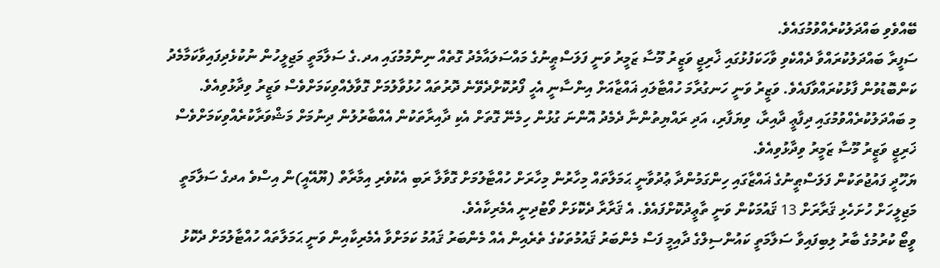ބޭއްވެވި ބައްދަލުކުރެއްވުމުގައެވެ.
ސަފީރާ ބައްދަލުކުރައްވާ ދެއްކެވި ވާހަކަފުޅުގައި ޚާރިޖީ ވަޒީރު މޫސާ ޒަމީރު ވަނީ ފަލަސްޠީނުގެ މައްސަލައާމެދު ގޮތެއް ނިންމުމުގައި އދ.ގެ ސަލާމަތީ މަޖިލީހުން ނުކުޅެދިފައިވާކަމާމެދު ކަންބޮޑުވުން ފާޅުކުރައްވާފައެވެ. ވަޒީރު ވަނީ ހަނގުރާމަ ހުއްޓާލައި ޣައްޒާއަށް އިންސާނީ އެހީ ފޯރުކޮށްދެވޭނެ ދޮރުތައް ހުޅުވާލުމަށް ގޮވާލެއްވިކަމަށްވެސް ވަޒީރު ވިދާޅުވިއެވެ.
މި ބައްދަލުކުރެއްވުމުގައި ދިފާޢީ ދާއިރާ، ވިޔަފާރި، އަދި ރައްޔިތުންނާ ދެމެދު އޮންނަ ގުޅުން ހިމެނޭ ގޮތަށް އެކި ދާއިރާތަކުން އެއްބާރުލުން ދިނުމަށް މަޝްވަރާކުރެއްވިކަމަށްވެސް ޚަރިޖީ ވަޒީރު މޫސާ ޒަމީރު ވިދާޅުވިއެވެ.
ޔަހޫދީ ފައުޖުތަކުން ފަލަސްޠީނުގެ ޣައްޒާގައި ހިންގަމުންދާ ޢުދުވާނީ ޙަމަލާތައް މިހާރުން މިހާރަށް ހުއްޓާލުމަށް ގޮވާލާ ރަބި އެކުވެރި އިމާރާތް (ޔޫއޭއީ)ން އިސްވެ އދގެ ސަލާމަތީ މަޖިލީހަށް ހުށަހެޅި ޤަރާރަށް 13 ޤައުމަކުން ވަނީ ތާޢީދުކޮށްފައެވެ. އެ ޤަރާރާ ދެކޮޅަށް ވޯޓުދިނީ އެމެރިކާއެވެ.
ވީޓޯ ކުރުމުގެ ބާރު ލިބިފައިވާ ސަލާމަތީ ކައުންސިލްގެ ދާއިމީ ފަސް މެންބަރު ޤައުމުތަކުގެ ތެރެއިން އެއް މެންބަރު ޤައުމު ކަމަށްވާ އެމެރިކާއިން ވަނީ ޙަމަލާތައް ހުއްޓާލުމަށް ދެކޮޅު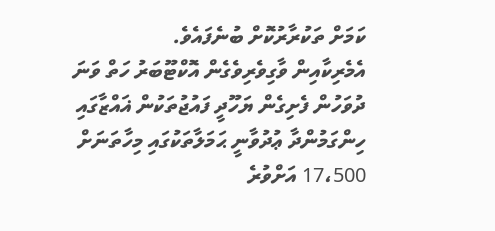ކަމަށް ތަކުރާރުކޮށް ބުނެފައެވެ.
އެމެރިކާއިން ވާގިވެރިވެގެން އޮކްޓޫބަރު ހަތް ވަނަ ދުވަހުން ފެށިގެން ޔަހޫދީ ފައުޖުތަކުން ޣައްޒާގައި ހިންގަމުންދާ ޢުދުވާނީ ޙަމަލާތަކުގައި މިހާތަނަށް 17،500 އަށްވުރެ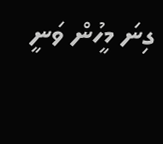ގިނަ މީހުން ވަނީ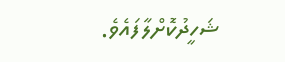ޝަހީދުކޮށްލާފައެވެ.